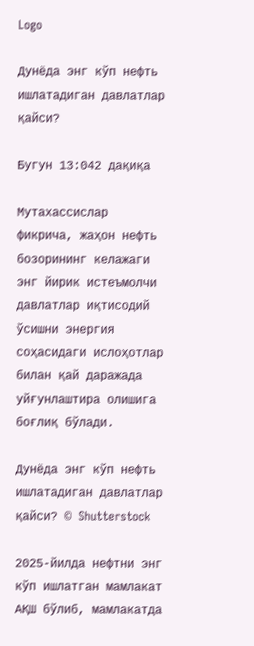Logo

Дунёда энг кўп нефть ишлатадиган давлатлар қайси?

Бугун 13:042 дақиқа

Мутахассислар фикрича, жаҳон нефть бозорининг келажаги энг йирик истеъмолчи давлатлар иқтисодий ўсишни энергия соҳасидаги ислоҳотлар билан қай даражада уйғунлаштира олишига боғлиқ бўлади.

Дунёда энг кўп нефть ишлатадиган давлатлар қайси? © Shutterstock

2025-йилда нефтни энг кўп ишлатган мамлакат АҚШ бўлиб, мамлакатда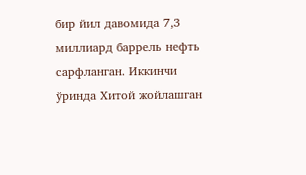бир йил давомида 7,3 миллиард баррель нефть сарфланган. Иккинчи ўринда Хитой жойлашган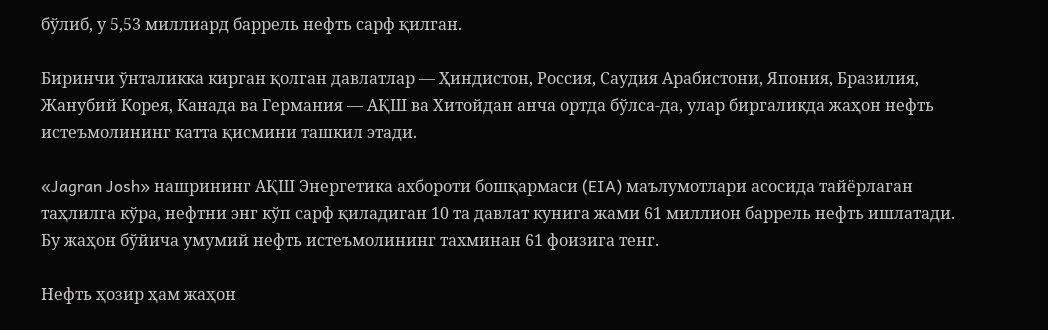бўлиб, у 5,53 миллиард баррель нефть сарф қилган.

Биринчи ўнталикка кирган қолган давлатлар — Ҳиндистон, Россия, Саудия Арабистони, Япония, Бразилия, Жанубий Корея, Канада ва Германия — АҚШ ва Хитойдан анча ортда бўлса-да, улар биргаликда жаҳон нефть истеъмолининг катта қисмини ташкил этади.

«Jagran Josh» нашрининг АҚШ Энергетика ахбороти бошқармаси (EIA) маълумотлари асосида тайёрлаган таҳлилга кўра, нефтни энг кўп сарф қиладиган 10 та давлат кунига жами 61 миллион баррель нефть ишлатади. Бу жаҳон бўйича умумий нефть истеъмолининг тахминан 61 фоизига тенг.

Нефть ҳозир ҳам жаҳон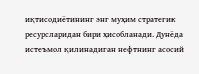иқтисодиётининг энг муҳим стратегик ресурсларидан бири ҳисобланади. Дунёда истеъмол қилинадиган нефтнинг асосий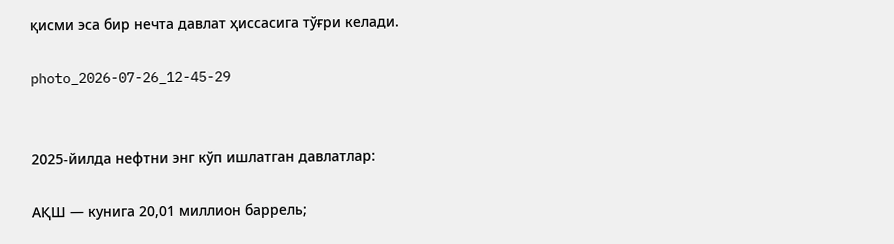қисми эса бир нечта давлат ҳиссасига тўғри келади.

photo_2026-07-26_12-45-29


2025-йилда нефтни энг кўп ишлатган давлатлар:

АҚШ — кунига 20,01 миллион баррель;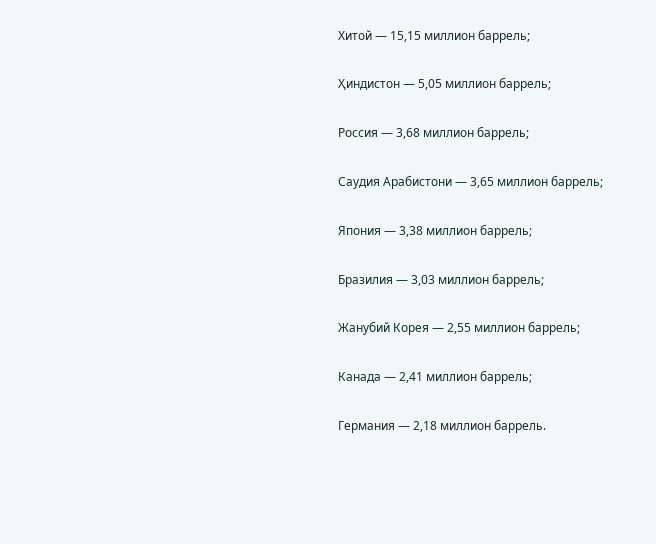Хитой — 15,15 миллион баррель;

Ҳиндистон — 5,05 миллион баррель;

Россия — 3,68 миллион баррель;

Саудия Арабистони — 3,65 миллион баррель;

Япония — 3,38 миллион баррель;

Бразилия — 3,03 миллион баррель;

Жанубий Корея — 2,55 миллион баррель;

Канада — 2,41 миллион баррель;

Германия — 2,18 миллион баррель.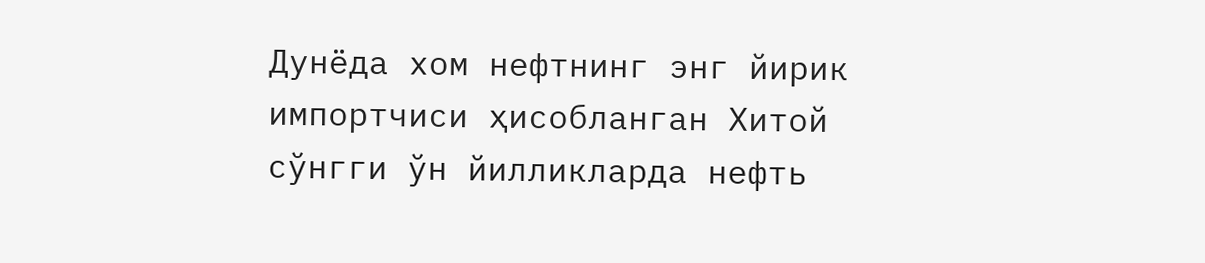Дунёда хом нефтнинг энг йирик импортчиси ҳисобланган Хитой сўнгги ўн йилликларда нефть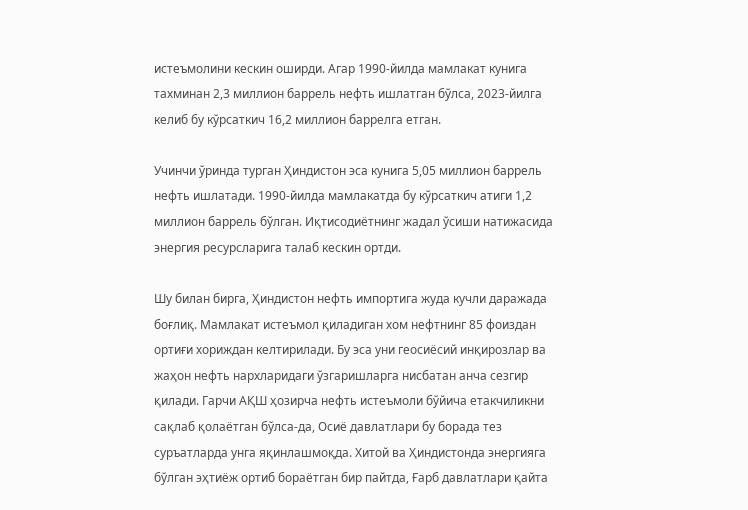истеъмолини кескин оширди. Агар 1990-йилда мамлакат кунига тахминан 2,3 миллион баррель нефть ишлатган бўлса, 2023-йилга келиб бу кўрсаткич 16,2 миллион баррелга етган.

Учинчи ўринда турган Ҳиндистон эса кунига 5,05 миллион баррель нефть ишлатади. 1990-йилда мамлакатда бу кўрсаткич атиги 1,2 миллион баррель бўлган. Иқтисодиётнинг жадал ўсиши натижасида энергия ресурсларига талаб кескин ортди.

Шу билан бирга, Ҳиндистон нефть импортига жуда кучли даражада боғлиқ. Мамлакат истеъмол қиладиган хом нефтнинг 85 фоиздан ортиғи хориждан келтирилади. Бу эса уни геосиёсий инқирозлар ва жаҳон нефть нархларидаги ўзгаришларга нисбатан анча сезгир қилади. Гарчи АҚШ ҳозирча нефть истеъмоли бўйича етакчиликни сақлаб қолаётган бўлса-да, Осиё давлатлари бу борада тез суръатларда унга яқинлашмоқда. Хитой ва Ҳиндистонда энергияга бўлган эҳтиёж ортиб бораётган бир пайтда, Ғарб давлатлари қайта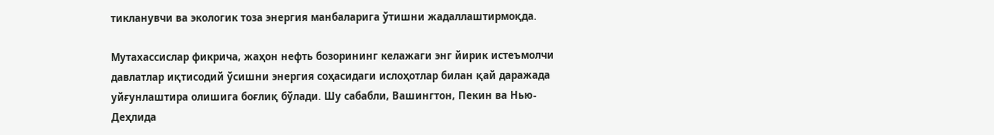тикланувчи ва экологик тоза энергия манбаларига ўтишни жадаллаштирмоқда.

Мутахассислар фикрича, жаҳон нефть бозорининг келажаги энг йирик истеъмолчи давлатлар иқтисодий ўсишни энергия соҳасидаги ислоҳотлар билан қай даражада уйғунлаштира олишига боғлиқ бўлади. Шу сабабли, Вашингтон, Пекин ва Нью-Деҳлида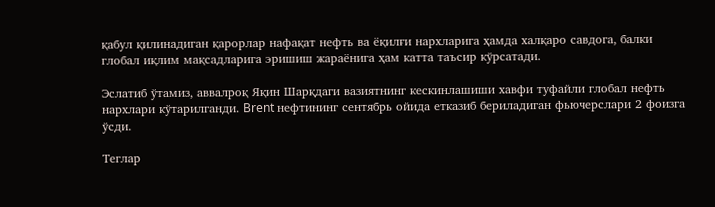қабул қилинадиган қарорлар нафақат нефть ва ёқилғи нархларига ҳамда халқаро савдога, балки глобал иқлим мақсадларига эришиш жараёнига ҳам катта таъсир кўрсатади.

Эслатиб ўтамиз, аввалроқ Яқин Шарқдаги вазиятнинг кескинлашиши хавфи туфайли глобал нефть нархлари кўтарилганди. Brent нефтининг сентябрь ойида етказиб бериладиган фьючерслари 2 фоизга ўсди.

Теглар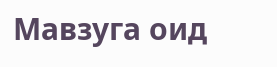Мавзуга оид